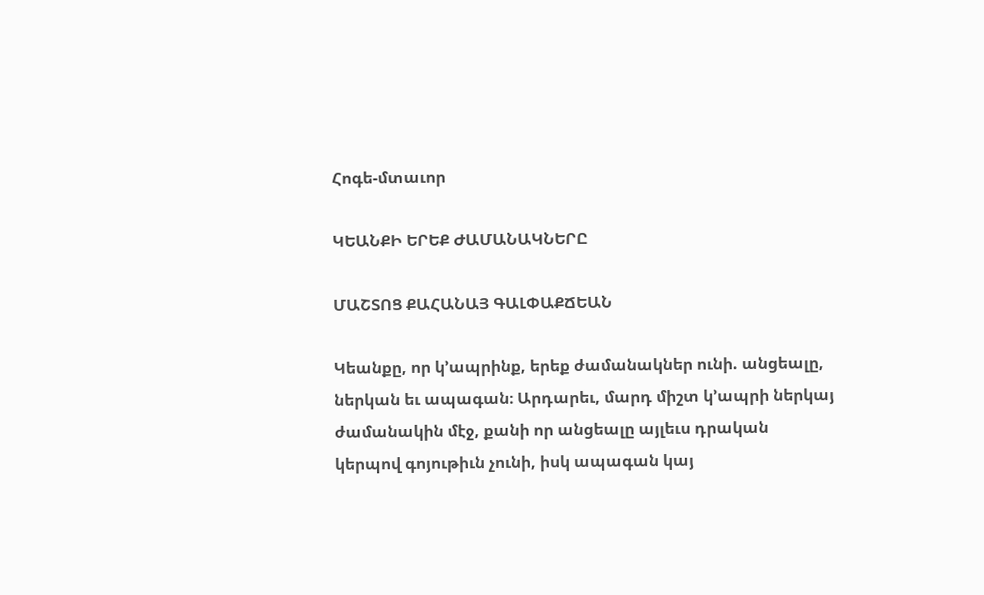Հոգե-մտաւոր

ԿԵԱՆՔԻ ԵՐԵՔ ԺԱՄԱՆԱԿՆԵՐԸ

ՄԱՇՏՈՑ ՔԱՀԱՆԱՅ ԳԱԼՓԱՔՃԵԱՆ

Կեանքը, որ կ՚ապրինք, երեք ժամանակներ ունի. անցեալը, ներկան եւ ապագան։ Արդարեւ, մարդ միշտ կ՚ապրի ներկայ ժամանակին մէջ, քանի որ անցեալը այլեւս դրական կերպով գոյութիւն չունի, իսկ ապագան կայ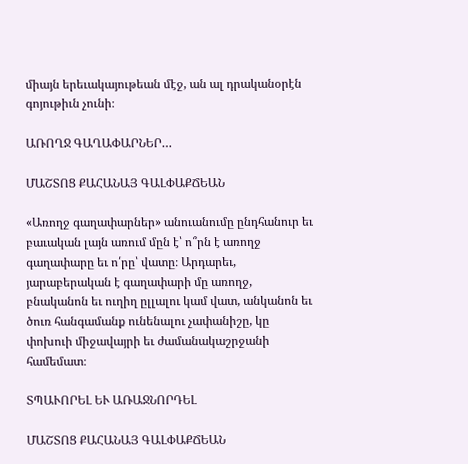միայն երեւակայութեան մէջ, ան ալ դրականօրէն գոյութիւն չունի։

ԱՌՈՂՋ ԳԱՂԱՓԱՐՆԵՐ…

ՄԱՇՏՈՑ ՔԱՀԱՆԱՅ ԳԱԼՓԱՔՃԵԱՆ

«Առողջ գաղափարներ» անուանումը ընդհանուր եւ բաւական լայն առում մըն է՝ ո՞րն է առողջ գաղափարը եւ ո՛րը՝ վատը։ Արդարեւ, յարաբերական է գաղափարի մը առողջ, բնականոն եւ ուղիղ ըլլալու կամ վատ, անկանոն եւ ծուռ հանգամանք ունենալու չափանիշը, կը փոխուի միջավայրի եւ ժամանակաշրջանի համեմատ։

ՏՊԱՒՈՐԵԼ ԵՒ ԱՌԱՋՆՈՐԴԵԼ

ՄԱՇՏՈՑ ՔԱՀԱՆԱՅ ԳԱԼՓԱՔՃԵԱՆ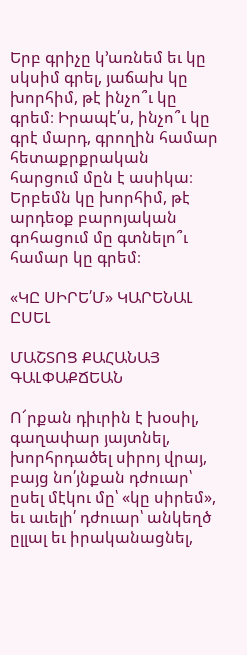Երբ գրիչը կ՚առնեմ եւ կը սկսիմ գրել, յաճախ կը խորհիմ, թէ ինչո՞ւ կը գրեմ։ Իրապէ՛ս, ինչո՞ւ կը գրէ մարդ, գրողին համար հետաքրքրական հարցում մըն է ասիկա։
Երբեմն կը խորհիմ, թէ արդեօք բարոյական գոհացում մը գտնելո՞ւ համար կը գրեմ։

«ԿԸ ՍԻՐԵ՛Մ» ԿԱՐԵՆԱԼ ԸՍԵԼ

ՄԱՇՏՈՑ ՔԱՀԱՆԱՅ ԳԱԼՓԱՔՃԵԱՆ

Ո՜րքան դիւրին է խօսիլ, գաղափար յայտնել, խորհրդածել սիրոյ վրայ, բայց նո՛յնքան դժուար՝ ըսել մէկու մը՝ «կը սիրեմ», եւ աւելի՛ դժուար՝ անկեղծ ըլլալ եւ իրականացնել,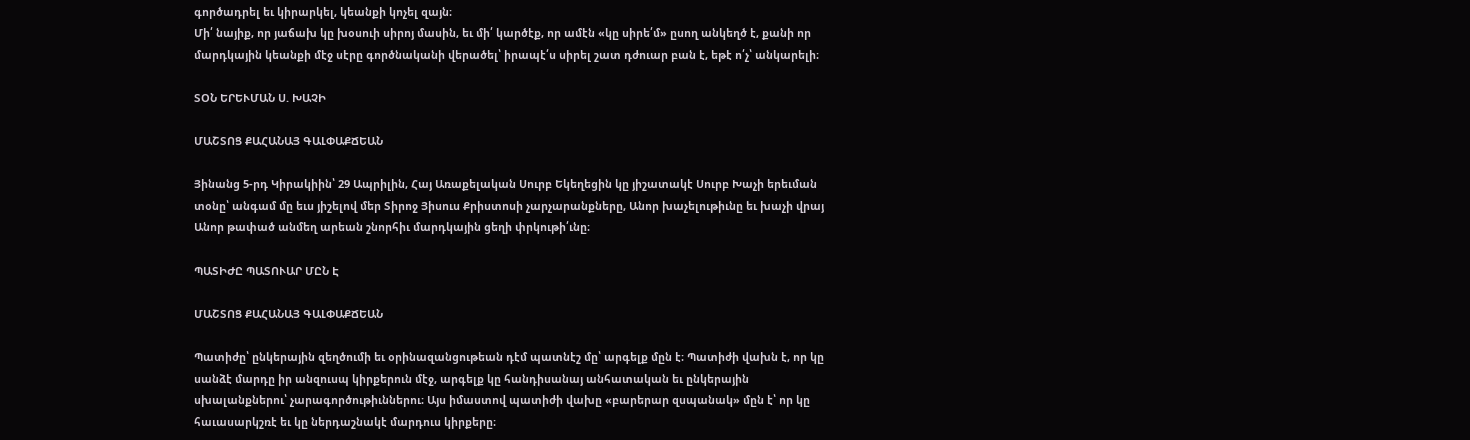գործադրել եւ կիրարկել, կեանքի կոչել զայն։
Մի՛ նայիք, որ յաճախ կը խօսուի սիրոյ մասին, եւ մի՛ կարծէք, որ ամէն «կը սիրե՛մ» ըսող անկեղծ է, քանի որ մարդկային կեանքի մէջ սէրը գործնականի վերածել՝ իրապէ՛ս սիրել շատ դժուար բան է, եթէ ո՛չ՝ անկարելի։

ՏՕՆ ԵՐԵՒՄԱՆ Ս. ԽԱՉԻ

ՄԱՇՏՈՑ ՔԱՀԱՆԱՅ ԳԱԼՓԱՔՃԵԱՆ

Յինանց 5-րդ Կիրակիին՝ 29 Ապրիլին, Հայ Առաքելական Սուրբ Եկեղեցին կը յիշատակէ Սուրբ Խաչի երեւման տօնը՝ անգամ մը եւս յիշելով մեր Տիրոջ Յիսուս Քրիստոսի չարչարանքները, Անոր խաչելութիւնը եւ խաչի վրայ Անոր թափած անմեղ արեան շնորհիւ մարդկային ցեղի փրկութի՛ւնը։

ՊԱՏԻԺԸ ՊԱՏՈՒԱՐ ՄԸՆ Է

ՄԱՇՏՈՑ ՔԱՀԱՆԱՅ ԳԱԼՓԱՔՃԵԱՆ

Պատիժը՝ ընկերային զեղծումի եւ օրինազանցութեան դէմ պատնէշ մը՝ արգելք մըն է։ Պատիժի վախն է, որ կը սանձէ մարդը իր անզուսպ կիրքերուն մէջ, արգելք կը հանդիսանայ անհատական եւ ընկերային սխալանքներու՝ չարագործութիւններու։ Այս իմաստով պատիժի վախը «բարերար զսպանակ» մըն է՝ որ կը հաւասարկշռէ եւ կը ներդաշնակէ մարդուս կիրքերը։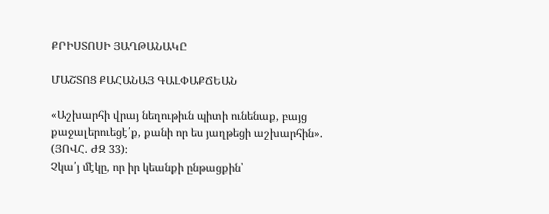ՔՐԻՍՏՈՍԻ ՅԱՂԹԱՆԱԿԸ

ՄԱՇՏՈՑ ՔԱՀԱՆԱՅ ԳԱԼՓԱՔՃԵԱՆ

«Աշխարհի վրայ նեղութիւն պիտի ունենաք, բայց քաջալերուեցէ՛ք, քանի որ ես յաղթեցի աշխարհին». (ՅՈՎՀ. ԺԶ 33)։
Չկա՛յ մէկը, որ իր կեանքի ընթացքին՝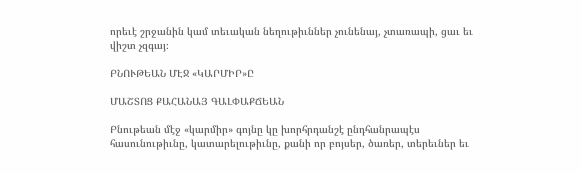որեւէ շրջանին կամ տեւական նեղութիւններ չունենայ, չտառապի, ցաւ եւ վիշտ չզգայ։

ԲՆՈՒԹԵԱՆ ՄԷՋ «ԿԱՐՄԻՐ»Ը

ՄԱՇՏՈՑ ՔԱՀԱՆԱՅ ԳԱԼՓԱՔՃԵԱՆ

Բնութեան մէջ «կարմիր» գոյնը կը խորհրդանշէ ընդհանրապէս հասունութիւնը, կատարելութիւնը, քանի որ բոյսեր, ծառեր, տերեւներ եւ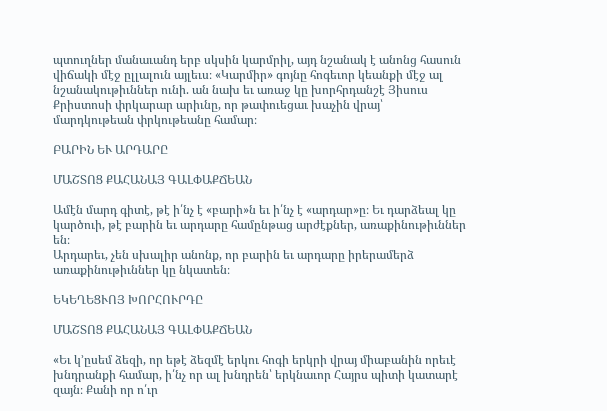պտուղներ մանաւանդ երբ սկսին կարմրիլ, այդ նշանակ է անոնց հասուն վիճակի մէջ ըլլալուն այլեւս։ «Կարմիր» գոյնը հոգեւոր կեանքի մէջ ալ նշանակութիւններ ունի. ան նախ եւ առաջ կը խորհրդանշէ Յիսուս Քրիստոսի փրկարար արիւնը, որ թափուեցաւ խաչին վրայ՝ մարդկութեան փրկութեանը համար։

ԲԱՐԻՆ ԵՒ ԱՐԴԱՐԸ

ՄԱՇՏՈՑ ՔԱՀԱՆԱՅ ԳԱԼՓԱՔՃԵԱՆ

Ամէն մարդ գիտէ, թէ ի՛նչ է «բարի»ն եւ ի՛նչ է «արդար»ը։ Եւ դարձեալ կը կարծուի, թէ բարին եւ արդարը համընթաց արժէքներ, առաքինութիւններ են։
Արդարեւ, չեն սխալիր անոնք, որ բարին եւ արդարը իրերամերձ առաքինութիւններ կը նկատեն։

ԵԿԵՂԵՑՒՈՅ ԽՈՐՀՈՒՐԴԸ

ՄԱՇՏՈՑ ՔԱՀԱՆԱՅ ԳԱԼՓԱՔՃԵԱՆ

«Եւ կ՚ըսեմ ձեզի, որ եթէ ձեզմէ երկու հոգի երկրի վրայ միաբանին որեւէ խնդրանքի համար, ի՛նչ որ ալ խնդրեն՝ երկնաւոր Հայրս պիտի կատարէ զայն։ Քանի որ ո՛ւր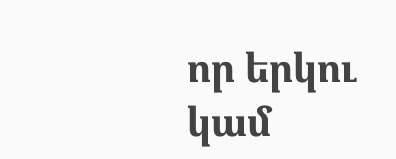որ երկու կամ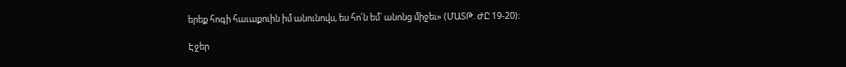երեք հոգի հաւաքուին իմ անունովս, ես հո՛ն եմ՝ անոնց միջեւ» (ՄԱՏԹ. ԺԸ 19-20)։

Էջեր